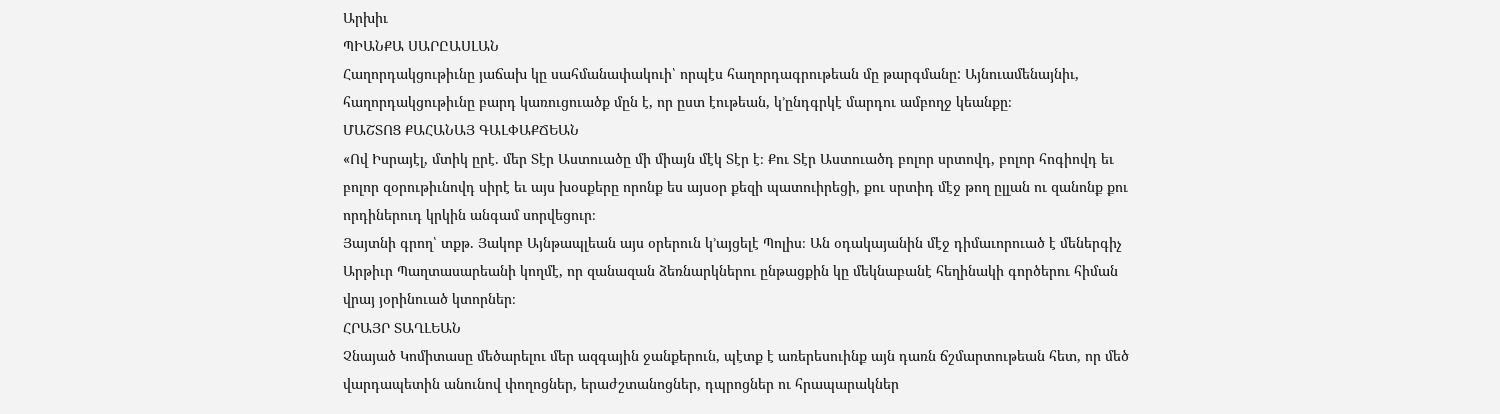Արխիւ
ՊԻԱՆՔԱ ՍԱՐԸԱՍԼԱՆ
Հաղորդակցութիւնը յաճախ կը սահմանափակուի՝ որպէս հաղորդագրութեան մը թարգմանը: Այնուամենայնիւ, հաղորդակցութիւնը բարդ կառուցուածք մըն է, որ ըստ էութեան, կ՚ընդգրկէ մարդու ամբողջ կեանքը։
ՄԱՇՏՈՑ ՔԱՀԱՆԱՅ ԳԱԼՓԱՔՃԵԱՆ
«Ով Իսրայէլ, մտիկ ըրէ. մեր Տէր Աստուածը մի միայն մէկ Տէր է։ Քու Տէր Աստուածդ բոլոր սրտովդ, բոլոր հոգիովդ եւ բոլոր զօրութիւնովդ սիրէ եւ այս խօսքերը որոնք ես այսօր քեզի պատուիրեցի, քու սրտիդ մէջ թող ըլլան ու զանոնք քու որդիներուդ կրկին անգամ սորվեցուր։
Յայտնի գրող՝ տքթ. Յակոբ Այնթապլեան այս օրերուն կ՚այցելէ Պոլիս։ Ան օդակայանին մէջ դիմաւորուած է մեներգիչ Արթիւր Պաղտասարեանի կողմէ, որ զանազան ձեռնարկներու ընթացքին կը մեկնաբանէ հեղինակի գործերու հիման վրայ յօրինուած կտորներ։
ՀՐԱՅՐ ՏԱՂԼԵԱՆ
Չնայած Կոմիտասը մեծարելու մեր ազգային ջանքերուն, պէտք է առերեսուինք այն դառն ճշմարտութեան հետ, որ մեծ վարդապետին անունով փողոցներ, երաժշտանոցներ, դպրոցներ ու հրապարակներ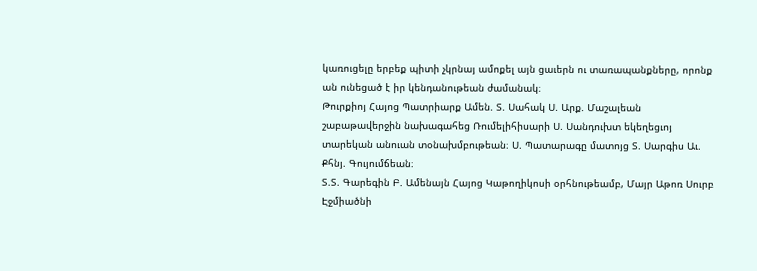կառուցելը երբեք պիտի չկրնայ ամոքել այն ցաւերն ու տառապանքները, որոնք ան ունեցած է իր կենդանութեան ժամանակ։
Թուրքիոյ Հայոց Պատրիարք Ամեն. Տ. Սահակ Ս. Արք. Մաշալեան շաբաթավերջին նախագահեց Ռումելիհիսարի Ս. Սանդուխտ եկեղեցւոյ տարեկան անուան տօնախմբութեան։ Ս. Պատարագը մատոյց Տ. Սարգիս Աւ. Քհնյ. Գույումճեան։
Տ.Տ. Գարեգին Բ. Ամենայն Հայոց Կաթողիկոսի օրհնութեամբ, Մայր Աթոռ Սուրբ Էջմիածնի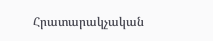Հրատարակչական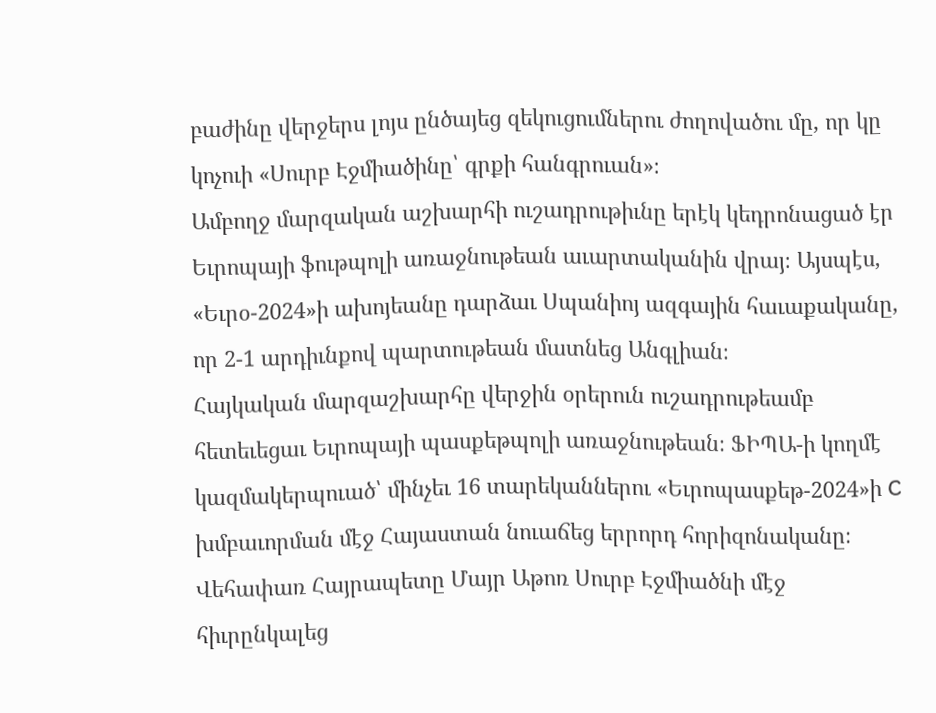բաժինը վերջերս լոյս ընծայեց զեկուցումներու ժողովածու մը, որ կը կոչուի «Սուրբ Էջմիածինը՝ գրքի հանգրուան»։
Ամբողջ մարզական աշխարհի ուշադրութիւնը երէկ կեդրոնացած էր Եւրոպայի ֆութպոլի առաջնութեան աւարտականին վրայ։ Այսպէս, «Եւրօ-2024»ի ախոյեանը դարձաւ Սպանիոյ ազգային հաւաքականը, որ 2-1 արդիւնքով պարտութեան մատնեց Անգլիան։
Հայկական մարզաշխարհը վերջին օրերուն ուշադրութեամբ հետեւեցաւ Եւրոպայի պասքեթպոլի առաջնութեան։ ՖԻՊԱ-ի կողմէ կազմակերպուած՝ մինչեւ 16 տարեկաններու «Եւրոպասքեթ-2024»ի C խմբաւորման մէջ Հայաստան նուաճեց երրորդ հորիզոնականը։
Վեհափառ Հայրապետը Մայր Աթոռ Սուրբ Էջմիածնի մէջ հիւրընկալեց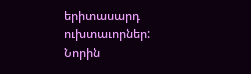երիտասարդ ուխտաւորներ:
Նորին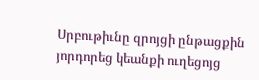Սրբութիւնը զրոյցի ընթացքին յորդորեց կեանքի ուղեցոյց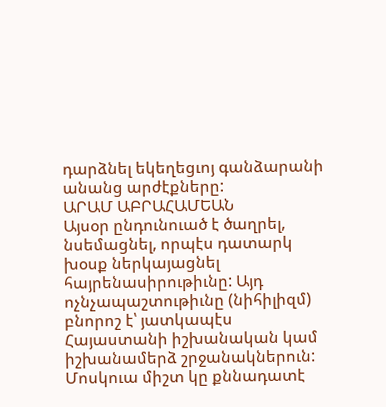դարձնել եկեղեցւոյ գանձարանի անանց արժէքները:
ԱՐԱՄ ԱԲՐԱՀԱՄԵԱՆ
Այսօր ընդունուած է ծաղրել, նսեմացնել, որպէս դատարկ խօսք ներկայացնել հայրենասիրութիւնը: Այդ ոչնչապաշտութիւնը (նիհիլիզմ) բնորոշ է՝ յատկապէս Հայաստանի իշխանական կամ իշխանամերձ շրջանակներուն:
Մոսկուա միշտ կը քննադատէ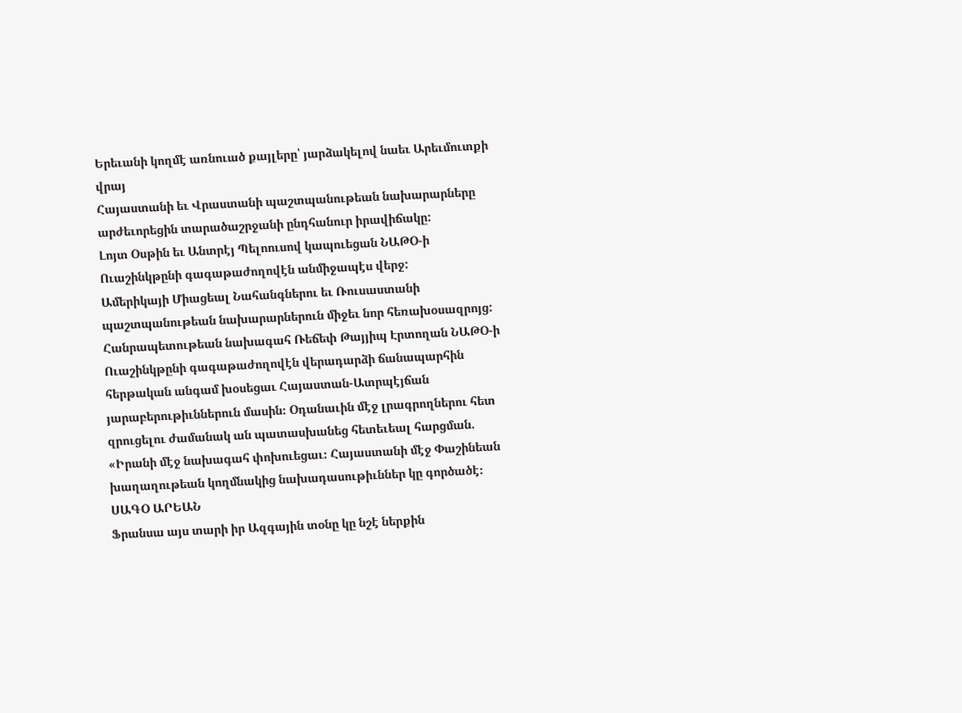Երեւանի կողմէ առնուած քայլերը՝ յարձակելով նաեւ Արեւմուտքի վրայ
Հայաստանի եւ Վրաստանի պաշտպանութեան նախարարները արժեւորեցին տարածաշրջանի ընդհանուր իրավիճակը:
Լոյտ Օսթին եւ Անտրէյ Պելոուսով կապուեցան ՆԱԹՕ-ի Ուաշինկթընի գագաթաժողովէն անմիջապէս վերջ:
Ամերիկայի Միացեալ Նահանգներու եւ Ռուսաստանի պաշտպանութեան նախարարներուն միջեւ նոր հեռախօսազրոյց:
Հանրապետութեան նախագահ Ռեճեփ Թայյիպ Էրտողան ՆԱԹՕ-ի Ուաշինկթընի գագաթաժողովէն վերադարձի ճանապարհին հերթական անգամ խօսեցաւ Հայաստան-Ատրպէյճան յարաբերութիւններուն մասին։ Օդանաւին մէջ լրագրողներու հետ զրուցելու ժամանակ ան պատասխանեց հետեւեալ հարցման. «Իրանի մէջ նախագահ փոխուեցաւ։ Հայաստանի մէջ Փաշինեան խաղաղութեան կողմնակից նախադասութիւններ կը գործածէ։
ՍԱԳՕ ԱՐԵԱՆ
Ֆրանսա այս տարի իր Ազգային տօնը կը նշէ ներքին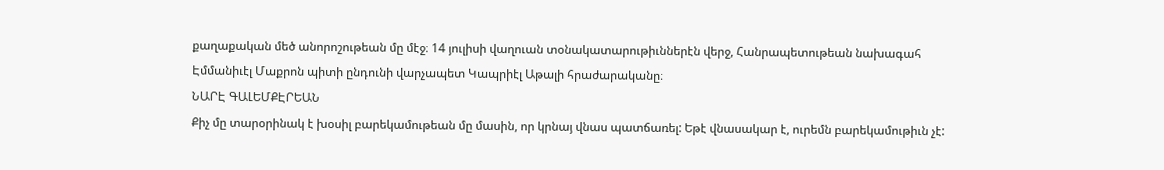քաղաքական մեծ անորոշութեան մը մէջ։ 14 յուլիսի վաղուան տօնակատարութիւններէն վերջ, Հանրապետութեան նախագահ Էմմանիւէլ Մաքրոն պիտի ընդունի վարչապետ Կապրիէլ Աթալի հրաժարականը։
ՆԱՐԷ ԳԱԼԵՄՔԷՐԵԱՆ
Քիչ մը տարօրինակ է խօսիլ բարեկամութեան մը մասին, որ կրնայ վնաս պատճառել: Եթէ վնասակար է, ուրեմն բարեկամութիւն չէ: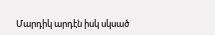Մարդիկ արդէն իսկ սկսած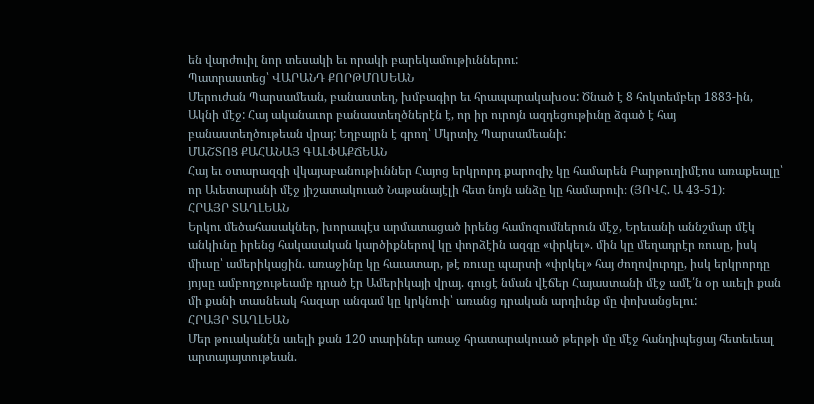են վարժուիլ նոր տեսակի եւ որակի բարեկամութիւններու:
Պատրաստեց՝ ՎԱՐԱՆԴ ՔՈՐԹՄՈՍԵԱՆ
Մերուժան Պարսամեան, բանաստեղ, խմբագիր եւ հրապարակախօս: Ծնած է 8 հոկտեմբեր 1883-ին, Ակնի մէջ: Հայ ականաւոր բանաստեղծներէն է, որ իր ուրոյն ազդեցութիւնը ձգած է հայ բանաստեղծութեան վրայ: Եղբայրն է գրող՝ Մկրտիչ Պարսամեանի:
ՄԱՇՏՈՑ ՔԱՀԱՆԱՅ ԳԱԼՓԱՔՃԵԱՆ
Հայ եւ օտարազգի վկայաբանութիւններ Հայոց երկրորդ քարոզիչ կը համարեն Բարթուղիմէոս առաքեալը՝ որ Աւետարանի մէջ յիշատակուած Նաթանայէլի հետ նոյն անձը կը համարուի։ (ՅՈՎՀ. Ա 43-51)։
ՀՐԱՅՐ ՏԱՂԼԵԱՆ
Երկու մեծահասակներ, խորապէս արմատացած իրենց համոզումներուն մէջ, Երեւանի աննշմար մէկ անկիւնը իրենց հակասական կարծիքներով կը փորձէին ազգը «փրկել». մին կը մեղադրէր ռուսը, իսկ միւսը՝ ամերիկացին. առաջինը կը հաւատար, թէ ռուսը պարտի «փրկել» հայ ժողովուրդը, իսկ երկրորդը յոյսը ամբողջութեամբ դրած էր Ամերիկայի վրայ. գուցէ նման վէճեր Հայաստանի մէջ ամէ՛ն օր աւելի քան մի քանի տասնեակ հազար անգամ կը կրկնուի՝ առանց դրական արդիւնք մը փոխանցելու:
ՀՐԱՅՐ ՏԱՂԼԵԱՆ
Մեր թուականէն աւելի քան 120 տարիներ առաջ հրատարակուած թերթի մը մէջ հանդիպեցայ հետեւեալ արտայայտութեան.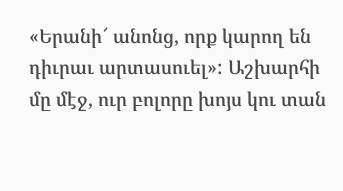«Երանի՜ անոնց, որք կարող են դիւրաւ արտասուել»: Աշխարհի մը մէջ, ուր բոլորը խոյս կու տան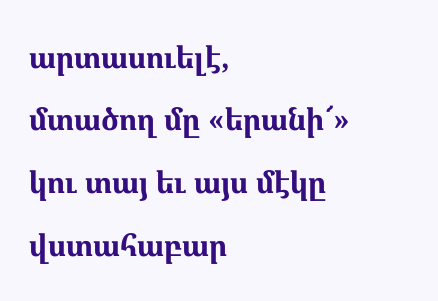արտասուելէ, մտածող մը «երանի՜» կու տայ եւ այս մէկը վստահաբար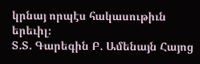կրնայ որպէս հակասութիւն երեւիլ։
Տ.Տ. Գարեգին Բ. Ամենայն Հայոց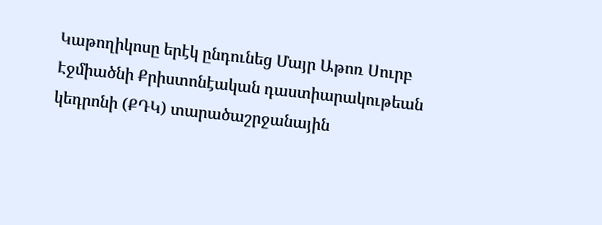Կաթողիկոսը երէկ ընդունեց Մայր Աթոռ Սուրբ Էջմիածնի Քրիստոնէական դաստիարակութեան կեդրոնի (ՔԴԿ) տարածաշրջանային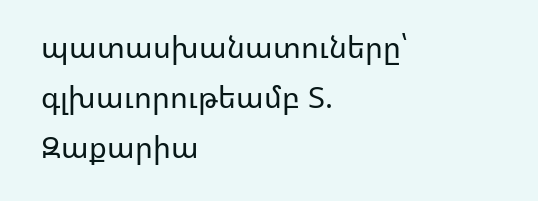պատասխանատուները՝ գլխաւորութեամբ Տ. Զաքարիա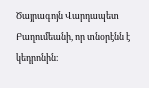Ծայրագոյն Վարդապետ Բաղումեանի, որ տնօրէնն է կեդրոնին։